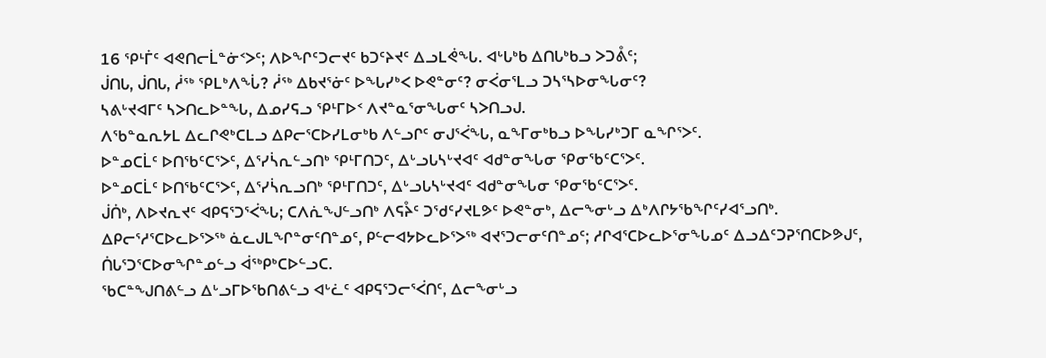16 ᕿᒻᒦᑦ ᐊᕙᑎᓕᒫᓐᓃᑉᐳᑦ; ᐱᐅᖏᑦᑐᓕᔪᑦ ᑲᑐᑦᔨᔪᑦ ᐃᓗᒪᕚᖓ. ᐊᒡᒐᒃᑲ ᐃᑎᒐᒃᑲᓗ ᐳᑐᕔᑦ;
ᒎᑎᒐ, ᒎᑎᒐ, ᓲᖅ ᕿᒪᒃᐱᖔ? ᓲᖅ ᐃᑲᔪᕐᓃᑦ ᐅᖓᓯᒃᐸ ᐅᕙᓐᓂᑦ? ᓂᐹᓂᕐᒪᓗ ᑐᓴᕐᓴᐅᓂᖓᓂᑦ?
ᓴᕕᒡᔪᐊᒥᑦ ᓴᐳᑎᓚᐅᓐᖓ, ᐃᓄᓯᕋᓗ ᕿᒻᒥᐅᑉ ᐱᔪᓐᓇᕐᓂᖓᓂᑦ ᓴᐳᑎᓗᒍ.
ᐱᖃᓐᓇᕆᔭᒪ ᐃᓚᒋᕙᒃᑕᒪᓗ ᐃᑭᓕᕐᑕᐅᓯᒪᓂᒃᑲ ᐱᓪᓗᒋᑦ ᓂᒍᕐᐹᖓ, ᓇᖕᒥᓂᒃᑲᓗ ᐅᖓᓯᒃᑐᒥ ᓇᖏᕐᐳᑦ.
ᐅᓐᓄᑕᒫᑦ ᐅᑎᖃᑦᑕᕐᐳᑦ, ᐃᕐᓯᓵᕆᓪᓗᑎᒃ ᕿᒻᒥᑎᑐᑦ, ᐃᒡᓗᒐᓴᒡᔪᐊᑦ ᐊᑯᓐᓂᖓᓂ ᕿᓂᖃᑦᑕᕐᐳᑦ.
ᐅᓐᓄᑕᒫᑦ ᐅᑎᖃᑦᑕᕐᐳᑦ, ᐃᕐᓯᓵᕆᓗᑎᒃ ᕿᒻᒥᑎᑐᑦ, ᐃᒡᓗᒐᓴᒡᔪᐊᑦ ᐊᑯᓐᓂᖓᓂ ᕿᓂᖃᑦᑕᕐᐳᑦ.
ᒎᑏᒃ, ᐱᐅᔪᕆᔪᑦ ᐊᑭᕋᕐᑐᕐᐹᖓ; ᑕᐱᕇᖑᓪᓗᑎᒃ ᐱᕋᔧᑦ ᑐᖁᑦᓯᔪᒪᕗᑦ ᐅᕙᓐᓂᒃ, ᐃᓕᖕᓂᒡᓗ ᐃᒃᐱᒋᔭᖃᖏᑦᓯᐊᕐᓗᑎᒃ.
ᐃᑭᓕᕐᓱᕐᑕᐅᓚᐅᕐᐳᖅ ᓈᓚᒍᒪᖏᓐᓂᑦᑎᓐᓄᑦ, ᑭᓪᓕᐊᔭᐅᓚᐅᕐᐳᖅ ᐊᔪᕐᑐᓕᓂᑦᑎᓐᓄᑦ; ᓱᒋᐊᕐᑕᐅᓚᐅᕐᓂᖓᓄᑦ ᐃᓗᐃᑦᑐᕈᕐᑎᑕᐅᕗᒍᑦ, ᑏᒐᕐᑐᕐᑕᐅᓂᖏᓐᓄᓪᓗ ᐋᖅᑭᒃᑕᐅᓪᓗᑕ.
ᖃᑕᓐᖑᑎᕕᓪᓗ ᐃᒡᓗᒥᐅᖃᑎᕕᓪᓗ ᐊᒡᓛᑦ ᐊᑭᕋᕐᑐᓕᕐᐹᑎᑦ, ᐃᓕᖕᓂᒡᓗ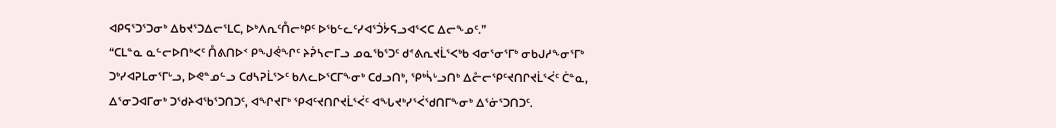ᐊᑭᕋᕐᑐᕐᑐᓂᒃ ᐃᑲᔪᕐᑐᐃᓕᕐᒪᑕ, ᐅᒃᐱᕆᑦᑍᓕᒃᑭᑦ ᐅᖃᓪᓚᑦᓯᐊᕐᑑᔮᕋᓗᐊᕐᐸᑕ ᐃᓕᖕᓄᑦ.”
“ᑕᒪᓐᓇ ᓇᓪᓕᐅᑎᒃᐸᑦ ᑍᕕᑎᐅᑉ ᑭᖑᕚᖏᑦ ᔨᕉᓴᓕᒥᓗ ᓄᓇᖃᕐᑐᑦ ᑯᕝᕕᕆᔪᒫᕐᐸᒃᑲ ᐊᓂᕐᓂᕐᒥᒃ ᓂᑲᒍᓱᖕᓂᕐᒥᒃ ᑐᒃᓯᐊᕈᒪᓂᕐᒥᒡᓗ, ᐅᕙᓐᓄᓪᓗ ᑕᑯᓴᕈᒫᕐᐳᑦ ᑲᐱᓚᐅᕐᑕᒥᖕᓂᒃ ᑕᑯᓗᑎᒃ, ᕿᒃᓵᒡᓗᑎᒃ ᐃᓔᓕᕿᑦᔪᑎᒋᔪᒫᕐᐹᑦ ᑖᓐᓇ, ᐃᕐᓂᑐᐊᒥᓂᒃ ᑐᖁᔨᐊᖃᕐᑐᑎᑐᑦ, ᐊᖏᔪᒥᒃ ᕿᐊᑦᔪᑎᒋᔪᒫᕐᐹᑦ ᐊᖓᔪᒃᓯᕐᐹᖁᑎᒥᖕᓂᒃ ᐃᕐᓃᕐᑐᑎᑐᑦ.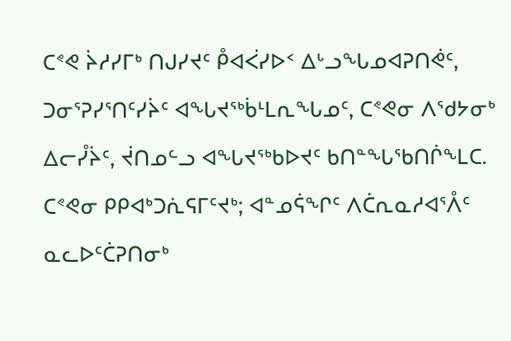ᑕᕝᕙ ᔩᓱᓯᒥᒃ ᑎᒍᓯᔪᑦ ᑬᐊᐹᓯᐅᑉ ᐃᒡᓗᖓᓄᐊᕈᑎᕚᑦ, ᑐᓂᕐᕈᓯᕐᑎᑦᓯᔩᑦ ᐊᖓᔪᖅᑳᒻᒪᕆᖓᓄᑦ, ᑕᕝᕙᓂ ᐱᖁᔭᓂᒃ ᐃᓕᓮᔩᑦ, ᔫᑎᓄᓪᓗ ᐊᖓᔪᖅᑲᐅᔪᑦ ᑲᑎᓐᖓᖃᑎᒌᖕᒪᑕ.
ᑕᕝᕙᓂ ᑭᑭᐊᒃᑐᕇᕋᒥᑦᔪᒃ; ᐊᓐᓄᕌᖏᑦ ᐱᑖᕆᓇᓱᐊᕐᐰᑦ ᓇᓚᐅᑦᑖᕈᑎᓂᒃ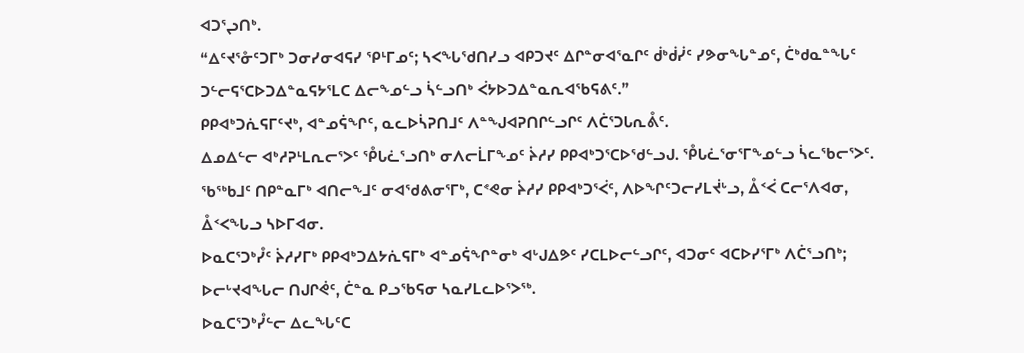ᐊᑐᕐᖢᑎᒃ.
“ᐃᑦᔪᕐᓁᑦᑐᒥᒃ ᑐᓂᓯᓂᐊᕋᓯ ᕿᒻᒥᓄᑦ; ᓴᐸᖓᖁᑎᓯᓗ ᐊᑭᑐᔪᑦ ᐃᒋᓐᓂᐊᕐᓇᒋᑦ ᑰᒃᑰᓰᑦ ᓯᕗᓂᖓᓐᓄᑦ, ᑖᒃᑯᓇᓐᖓᑦ ᑐᓪᓕᕋᕐᑕᐅᑐᐃᓐᓇᕋᔭᕐᒪᑕ ᐃᓕᖕᓄᓪᓗ ᓵᓪᓗᑎᒃ ᐹᔭᐅᑐᐃᓐᓇᕆᐊᖃᕋᕕᑦ.”
ᑭᑭᐊᒃᑐᕇᕋᒥᑦᔪᒃ, ᐊᓐᓄᕌᖏᑦ, ᓇᓚᐅᓵᕈᑎᒧᑦ ᐱᓐᖑᐊᕈᑎᒋᓪᓗᒋᑦ ᐱᑖᕐᑐᒐᕆᕔᑦ.
ᐃᓄᐃᓪᓕ ᐊᒃᓱᕈᒻᒪᕆᓕᕐᐳᑦ ᕾᒐᓛᕐᓗᑎᒃ ᓂᐱᓕᒫᒥᖕᓄᑦ ᔩᓱᓯ ᑭᑭᐊᒃᑐᕐᑕᐅᖁᓪᓗᒍ. ᕾᒐᓛᕐᓂᕐᒥᖕᓄᓪᓗ ᓵᓚᖃᓕᕐᐳᑦ.
ᖃᖅᑲᒧᑦ ᑎᑭᓐᓇᒥᒃ ᐊᑎᓕᖕᒧᑦ ᓂᐊᖁᕕᓂᕐᒥᒃ, ᑕᕝᕙᓂ ᔩᓱᓯ ᑭᑭᐊᒃᑐᕐᐹᑦ, ᐱᐅᖏᑦᑐᓕᓯᒪᔫᒡᓗ, ᐂᑉᐹ ᑕᓕᕐᐱᐊᓂ, ᐂᑉᐸᖓᓗ ᓴᐅᒥᐊᓂ.
ᐅᓇᑕᕐᑐᒃᓮᑦ ᔩᓱᓯᒥᒃ ᑭᑭᐊᒃᑐᐃᔭᕇᕋᒥᒃ ᐊᓐᓄᕌᖏᓐᓂᒃ ᐊᒡᒍᐃᕗᑦ ᓯᑕᒪᐅᓕᓪᓗᒋᑦ, ᐊᑐᓂᑦ ᐊᑕᐅᓯᕐᒥᒃ ᐱᑖᕐᓗᑎᒃ; ᐅᓕᒡᔪᐊᖓᓕ ᑎᒍᒋᕚᑦ, ᑖᓐᓇ ᑭᓗᖃᕋᓂ ᓴᓇᓯᒪᓚᐅᕐᐳᖅ.
ᐅᓇᑕᕐᑐᒃᓮᓪᓕ ᐃᓚᖓᑦᑕ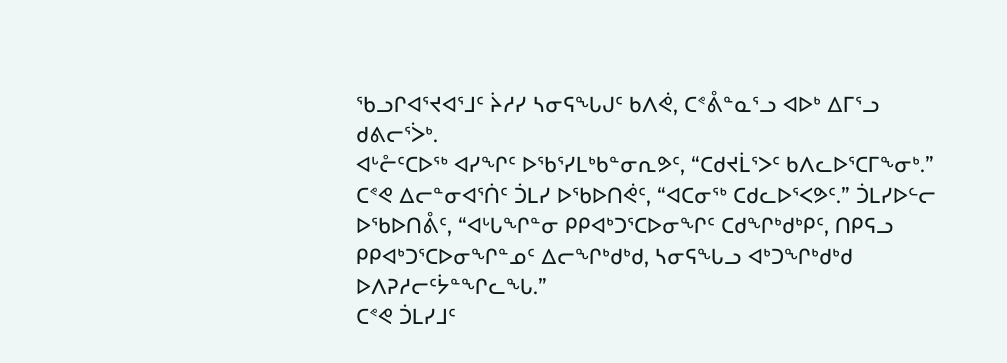ᖃᓗᒋᐊᕐᔪᐊᕐᒧᑦ ᔩᓱᓯ ᓴᓂᕋᖓᒍᑦ ᑲᐱᕚ, ᑕᕝᕔᓐᓇᕐᓗ ᐊᐅᒃ ᐃᒥᕐᓗ ᑯᕕᓕᕐᐴᒃ.
ᐊᒡᓔᑦᑕᐅᖅ ᐊᓯᖏᑦ ᐅᖃᕐᓯᒪᒃᑲᓐᓂᕆᕗᑦ, “ᑕᑯᔪᒫᕐᐳᑦ ᑲᐱᓚᐅᕐᑕᒥᖕᓂᒃ.”
ᑕᕝᕙ ᐃᓕᓐᓂᐊᕐᑏᑦ ᑑᒪᓯ ᐅᖃᐅᑎᕚᑦ, “ᐊᑕᓂᖅ ᑕᑯᓚᐅᕐᐸᕗᑦ.” ᑑᒪᓯᐅᓪᓕ ᐅᖃᐅᑎᕔᑦ, “ᐊᒡᒐᖏᓐᓂ ᑭᑭᐊᒃᑐᕐᑕᐅᓂᖏᑦ ᑕᑯᖏᒃᑯᒃᑭᑦ, ᑎᑭᕋᓗ ᑭᑭᐊᒃᑐᕐᑕᐅᓂᖏᓐᓄᑦ ᐃᓕᖏᒃᑯᒃᑯ, ᓴᓂᕋᖓᓗ ᐊᒃᑐᖏᒃᑯᒃᑯ ᐅᐱᕈᓱᓕᑦᔮᓐᖏᓚᖓ.”
ᑕᕝᕙ ᑑᒪᓯᒧᑦ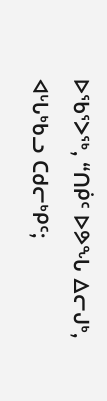ᐅᖃᕐᐳᖅ, “ᑎᑮᑦ ᐅᕗᖓ ᐃᓕᒍᒃ, ᐊᒡᒐᒃᑲᓗ ᑕᑯᓕᒃᑭᑦ;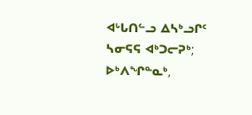ᐊᒡᒐᑎᓪᓗ ᐃᓴᒃᓗᒋᑦ ᓴᓂᕋᕋ ᐊᒃᑐᓕᕈᒃ; ᐅᒃᐱᖏᓐᓇᒃ,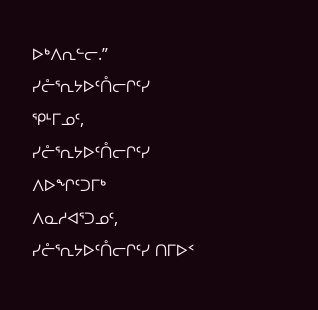ᐅᒃᐱᕆᓪᓕ.”
ᓯᓔᕐᕆᔭᐅᑦᑍᓕᒋᑦᓯ ᕿᒻᒥᓄᑦ, ᓯᓔᕐᕆᔭᐅᑦᑍᓕᒋᑦᓯ ᐱᐅᖏᑦᑐᒥᒃ ᐱᓇᓱᐊᕐᑐᓄᑦ, ᓯᓔᕐᕆᔭᐅᑦᑍᓕᒋᑦᓯ ᑎᒥᐅᑉ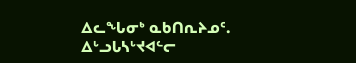ᐃᓚᖓᓂᒃ ᓇᑲᑎᕆᔨᓄᑦ.
ᐃᒡᓗᒐᓴᒡᔪᐊᓪᓕ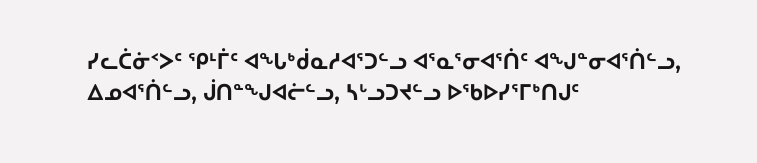ᓯᓚᑖᓃᑉᐳᑦ ᕿᒻᒦᑦ ᐊᖓᒃᑰᓇᓱᐊᕐᑐᓪᓗ ᐊᕐᓇᕐᓂᐊᕐᑏᑦ ᐊᖑᓐᓂᐊᕐᑏᓪᓗ, ᐃᓄᐊᕐᑏᓪᓗ, ᒎᑎᓐᖑᐊᓖᓪᓗ, ᓴᒡᓗᑐᔪᓪᓗ ᐅᖃᐅᓯᕐᒥᒃᑎᒍᑦ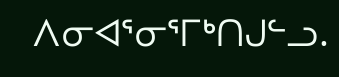ᐱᓂᐊᕐᓂᕐᒥᒃᑎᒍᓪᓗ.